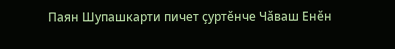Паян Шупашкарти пичет ҫуртӗнче Чӑваш Енӗн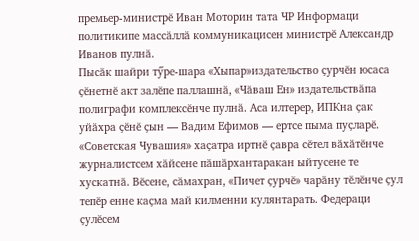премьер-министрӗ Иван Моторин тата ЧР Информаци политикипе массӑллӑ коммуникацисен министрӗ Александр Иванов пулнӑ.
Пысӑк шайри тӳре-шара «Хыпар»издательство ҫурчӗн юсаса ҫӗнетнӗ акт залӗпе паллашнӑ, «Чӑваш Ен» издательствӑпа полиграфи комплексӗнче пулнӑ. Аса илтерер, ИПКна ҫак уйӑхра ҫӗнӗ ҫын — Вадим Ефимов — ертсе пыма пуҫларӗ.
«Советская Чувашия» хаҫатра иртнӗ ҫавра сӗтел вӑхӑтӗнче журналистсем хӑйсене пӑшӑрхантаракан ыйтусене те хускатнӑ. Вӗсене, сӑмахран, «Пичет ҫурчӗ» чарӑну тӗлӗнче ҫул тепӗр енне каҫма май килменни кулянтарать. Федераци ҫулӗсем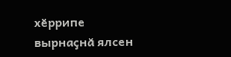хӗррипе вырнаҫнӑ ялсен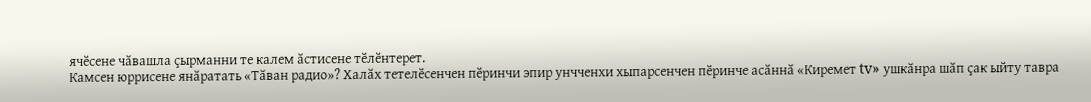ячӗсене чӑвашла ҫырманни те калем ӑстисене тӗлӗнтерет.
Камсен юррисене янӑратать «Тӑван радио»? Халӑх тетелӗсенчен пӗринчи эпир унчченхи хыпарсенчен пӗринче асӑннӑ «Киремет tv» ушкӑнра шӑп ҫак ыйту тавра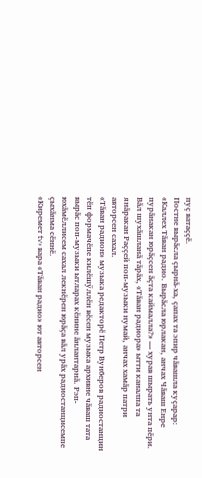пуҫ ватаҫҫӗ.
Постне вырӑсла ҫырнӑ-ха, ҫапах та эпир чӑвашла куҫарар: «Каллех Тӑван радио. Вырӑсла юрлакан, анчах Чӑваш Енре пурӑнакан юрӑҫсен ӑҫта каймалла?» — хурав шырать унта пӗри. Вӑл шухӑшланӑ тӑрӑх, «Тӑван радиора» ытти каналпа та янӑракан Раҫҫей поп-музыки нумай, анчах хамӑр патри авторсен сахал.
«Тӑван радион» музыка редакторӗ Петр Вунберов радиостанцин тӗп формачӗпе килӗшӳллӗн вӗсен музыка архивне чӑваш тата вырӑс поп-музыки ытларах кӗнине ӑнлантарнӑ. Рэп-юхӑмӗллисем сахал лекнӗрен юрӑҫа вӑл урӑх радиостанцисемпе ҫыхӑнма сӗннӗ.
«Киремет tv» вара «Тӑван радио» ют авторсен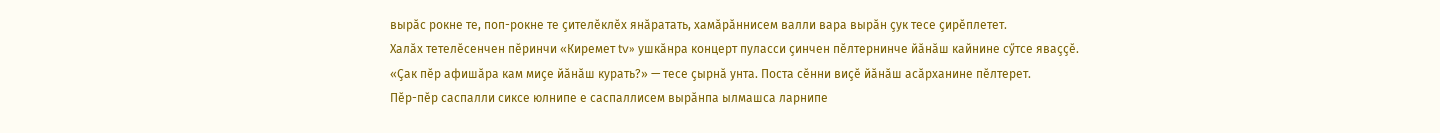вырӑс рокне те, поп-рокне те ҫителӗклӗх янӑратать, хамӑрӑннисем валли вара вырӑн ҫук тесе ҫирӗплетет.
Халӑх тетелӗсенчен пӗринчи «Киремет tv» ушкӑнра концерт пуласси ҫинчен пӗлтернинче йӑнӑш кайнине сӳтсе яваҫҫӗ.
«Ҫак пӗр афишӑра кам миҫе йӑнӑш курать?» — тесе ҫырнӑ унта. Поста сӗнни виҫӗ йӑнӑш асӑрханине пӗлтерет.
Пӗр-пӗр саспалли сиксе юлнипе е саспаллисем вырӑнпа ылмашса ларнипе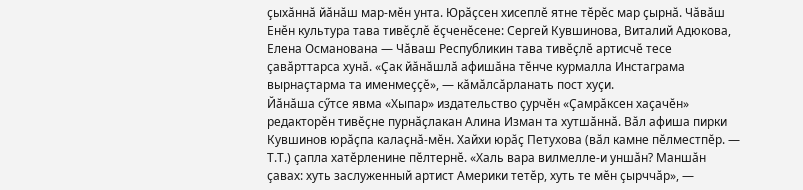ҫыхӑннӑ йӑнӑш мар-мӗн унта. Юрӑҫсен хисеплӗ ятне тӗрӗс мар ҫырнӑ. Чӑвӑш Енӗн культура тава тивӗҫлӗ ӗҫченӗсене: Сергей Кувшинова, Виталий Адюкова, Елена Османована — Чӑваш Республикин тава тивӗҫлӗ артисчӗ тесе ҫавӑрттарса хунӑ. «Ҫак йӑнӑшлӑ афишӑна тӗнче курмалла Инстаграма вырнаҫтарма та именмеҫҫӗ», — кӑмӑлсӑрланать пост хуҫи.
Йӑнӑша сӳтсе явма «Хыпар» издательство ҫурчӗн «Ҫамрӑксен хаҫачӗн» редакторӗн тивӗҫне пурнӑҫлакан Алина Изман та хутшӑннӑ. Вӑл афиша пирки Кувшинов юрӑҫпа калаҫнӑ-мӗн. Хайхи юрӑҫ Петухова (вӑл камне пӗлместпӗр. — Т.Т.) ҫапла хатӗрленине пӗлтернӗ. «Халь вара вилмелле-и уншӑн? Маншӑн ҫавах: хуть заслуженный артист Америки тетӗр, хуть те мӗн ҫырччӑр», —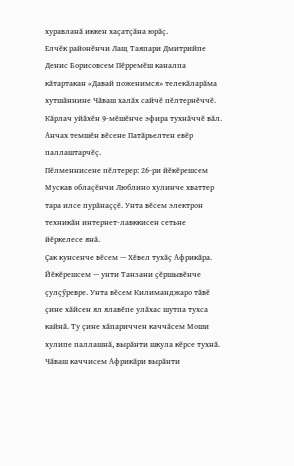хуравланӑ иккен хаҫатҫӑна юрӑҫ.
Елчӗк районӗнчи Лащ Таяпари Дмитрийпе Денис Борисовсем Пӗрремӗш каналпа кӑтартакан «Давай поженимся» телекӑларӑма хутшӑннине Чӑваш халӑх сайчӗ пӗлтернӗччӗ. Кӑрлач уйӑхӗн 9-мӗшӗнче эфира тухнӑччӗ вӑл. Анчах темшӗн вӗсене Патӑрьелтен евӗр паллаштарчӗҫ.
Пӗлменнисене пӗлтерер: 26-ри йӗкӗрешсем Мускав облаҫӗнчи Люблино хулинче хваттер тара илсе пурӑнаҫҫӗ. Унта вӗсем электрон техникӑн интернет-лавккисен сетьне йӗркелесе янӑ.
Ҫак кунсенче вӗсем — Хӗвел тухӑҫ Африкӑра. Йӗкӗрешсем — унти Танзани ҫӗршывӗнче ҫулҫӳревре. Унта вӗсем Килиманджаро тӑвӗ ҫине хӑйсен ял ялавӗпе улӑхас шутпа тухса кайнӑ. Ту ҫине хӑпариччен каччӑсем Моши хулипе паллашнӑ, вырӑнти шкула кӗрсе тухнӑ. Чӑваш каччисем Африкӑри вырӑнти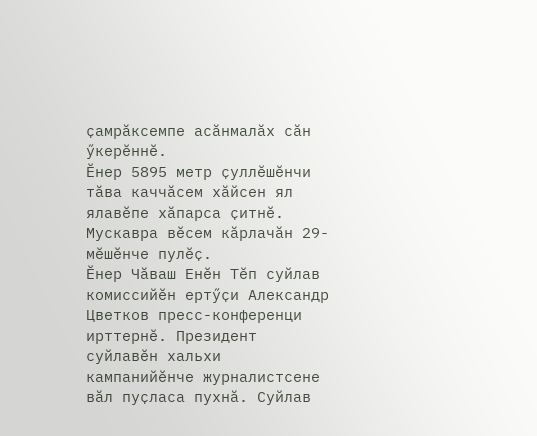ҫамрӑксемпе асӑнмалӑх сӑн ӳкерӗннӗ.
Ӗнер 5895 метр ҫуллӗшӗнчи тӑва каччӑсем хӑйcен ял ялавӗпе хӑпарса ҫитнӗ. Мускавра вӗсем кӑрлачӑн 29-мӗшӗнче пулӗҫ.
Ӗнер Чӑваш Енӗн Тӗп суйлав комиссийӗн ертӳҫи Александр Цветков пресс-конференци ирттернӗ. Президент суйлавӗн хальхи кампанийӗнче журналистсене вӑл пуҫласа пухнӑ. Суйлав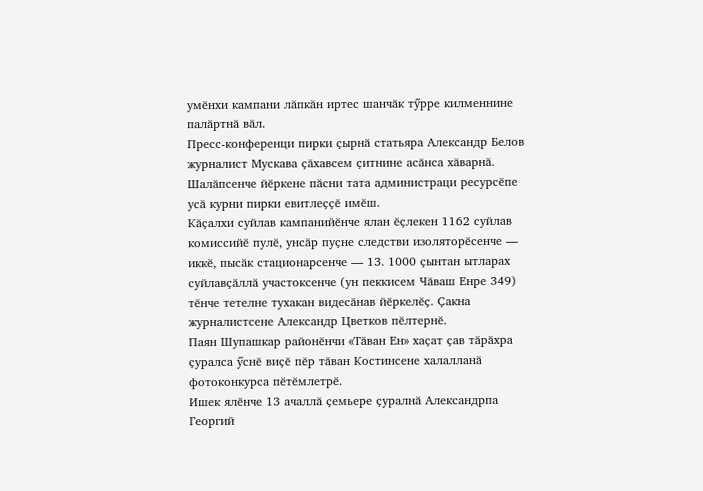умӗнхи кампани лӑпкӑн иртес шанчӑк тӳрре килменнине палӑртнӑ вӑл.
Пресс-конференци пирки ҫырнӑ статьяра Александр Белов журналист Мускава ҫӑхавсем ҫитнине асӑнса хӑварнӑ. Шалӑпсенче йӗркене пӑсни тата администраци ресурсӗпе усӑ курни пирки евитлеҫҫӗ имӗш.
Кӑҫалхи суйлав кампанийӗнче ялан ӗҫлекен 1162 суйлав комиссийӗ пулӗ, унсӑр пуҫне следстви изоляторӗсенче — иккӗ, пысӑк стационарсенче — 13. 1000 ҫынтан ытларах суйлавҫӑллӑ участоксенче (ун пеккисем Чӑваш Енре 349) тӗнче тетелне тухакан видесӑнав йӗркелӗҫ. Ҫакна журналистсене Александр Цветков пӗлтернӗ.
Паян Шупашкар районӗнчи «Тӑван Ен» хаҫат ҫав тӑрӑхра ҫуралса ӳснӗ виҫӗ пӗр тӑван Костинсене халалланӑ фотоконкурса пӗтӗмлетрӗ.
Ишек ялӗнче 13 ачаллӑ ҫемьере ҫуралнӑ Александрпа Георгий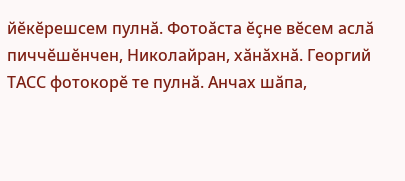йӗкӗрешсем пулнӑ. Фотоӑста ӗҫне вӗсем аслӑ пиччӗшӗнчен, Николайран, хӑнӑхнӑ. Георгий ТАСС фотокорӗ те пулнӑ. Анчах шӑпа,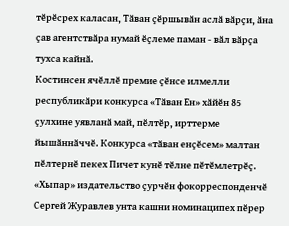тӗрӗсрех каласан, Тӑван ҫӗршывӑн аслӑ вӑрҫи, ӑна ҫав агентствӑра нумай ӗҫлеме паман - вӑл вӑрҫа тухса кайнӑ.
Костинсен ячӗллӗ премие ҫӗнсе илмелли республикӑри конкурса «Тӑван Ен» хӑйӗн 85 ҫулхине уявланӑ май, пӗлтӗр, ирттерме йышӑннӑччӗ. Конкурса «тӑван енҫӗсем» малтан пӗлтернӗ пекех Пичет кунӗ тӗлне пӗтӗмлетрӗҫ. «Хыпар» издательство ҫурчӗн фокорреспонденчӗ Сергей Журавлев унта кашни номинаципех пӗрер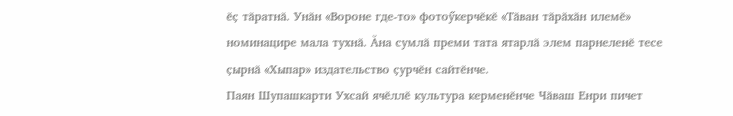ӗҫ тӑратнӑ. Унӑн «Вороне где-то» фотоӳкерчӗкӗ «Тӑван тӑрӑхӑн илемӗ» номинацире мала тухнӑ. Ӑна сумлӑ преми тата ятарлӑ элем парнеленӗ тесе ҫырнӑ «Хыпар» издательство ҫурчӗн сайтӗнче.
Паян Шупашкарти Ухсай ячӗллӗ культура керменӗнче Чӑваш Енри пичет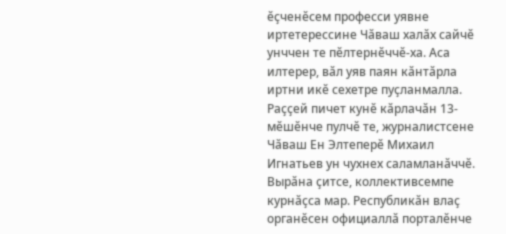ӗҫченӗсем професси уявне иртетерессине Чӑваш халӑх сайчӗ унччен те пӗлтернӗччӗ-ха. Аса илтерер, вӑл уяв паян кӑнтӑрла иртни икӗ сехетре пуҫланмалла. Раҫҫей пичет кунӗ кӑрлачӑн 13-мӗшӗнче пулчӗ те, журналистсене Чӑваш Ен Элтеперӗ Михаил Игнатьев ун чухнех саламланӑччӗ. Вырӑна ҫитсе, коллективсемпе курнӑҫса мар. Республикӑн влаҫ органӗсен официаллӑ порталӗнче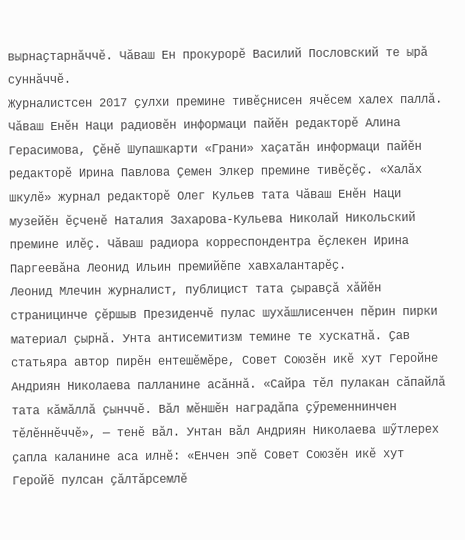вырнаҫтарнӑччӗ. Чӑваш Ен прокурорӗ Василий Пословский те ырӑ суннӑччӗ.
Журналистсен 2017 ҫулхи премине тивӗҫнисен ячӗсем халех паллӑ. Чӑваш Енӗн Наци радиовӗн информаци пайӗн редакторӗ Алина Герасимова, Ҫӗнӗ Шупашкарти «Грани» хаҫатӑн информаци пайӗн редакторӗ Ирина Павлова Ҫемен Элкер премине тивӗҫӗҫ. «Халӑх шкулӗ» журнал редакторӗ Олег Кульев тата Чӑваш Енӗн Наци музейӗн ӗҫченӗ Наталия Захарова-Кульева Николай Никольский премине илӗҫ. Чӑваш радиора корреспондентра ӗҫлекен Ирина Паргеевӑна Леонид Ильин премийӗпе хавхалантарӗҫ.
Леонид Млечин журналист, публицист тата ҫыравҫӑ хӑйӗн страницинче ҫӗршыв Президенчӗ пулас шухӑшлисенчен пӗрин пирки материал ҫырнӑ. Унта антисемитизм темине те хускатнӑ. Ҫав статьяра автор пирӗн ентешӗмӗре, Совет Союзӗн икӗ хут Геройне Андриян Николаева палланине асӑннӑ. «Сайра тӗл пулакан сӑпайлӑ тата кӑмӑллӑ ҫынччӗ. Вӑл мӗншӗн наградӑпа ҫӳременнинчен тӗлӗннӗччӗ», — тенӗ вӑл. Унтан вӑл Андриян Николаева шӳтлерех ҫапла каланине аса илнӗ: «Енчен эпӗ Совет Союзӗн икӗ хут Геройӗ пулсан ҫӑлтӑрсемлӗ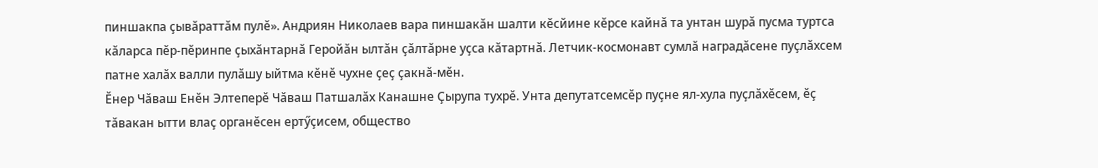пиншакпа ҫывӑраттӑм пулӗ». Андриян Николаев вара пиншакӑн шалти кӗсйине кӗрсе кайнӑ та унтан шурӑ пусма туртса кӑларса пӗр-пӗринпе ҫыхӑнтарнӑ Геройӑн ылтӑн ҫӑлтӑрне уҫса кӑтартнӑ. Летчик-космонавт сумлӑ наградӑсене пуҫлӑхсем патне халӑх валли пулӑшу ыйтма кӗнӗ чухне ҫеҫ ҫакнӑ-мӗн.
Ӗнер Чӑваш Енӗн Элтеперӗ Чӑваш Патшалӑх Канашне Ҫырупа тухрӗ. Унта депутатсемсӗр пуҫне ял-хула пуҫлӑхӗсем, ӗҫ тӑвакан ытти влаҫ органӗсен ертӳҫисем, общество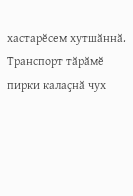хастарӗсем хутшӑннӑ.
Транспорт тӑрӑмӗ пирки калаҫнӑ чух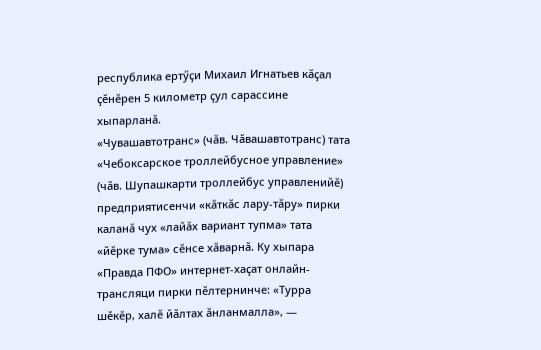республика ертӳҫи Михаил Игнатьев кӑҫал ҫӗнӗрен 5 километр ҫул сарассине хыпарланӑ.
«Чувашавтотранс» (чӑв. Чӑвашавтотранс) тата «Чебоксарское троллейбусное управление» (чӑв. Шупашкарти троллейбус управленийӗ) предприятисенчи «кӑткӑс лару-тӑру» пирки каланӑ чух «лайӑх вариант тупма» тата «йӗрке тума» сӗнсе хӑварнӑ. Ку хыпара «Правда ПФО» интернет-хаҫат онлайн-трансляци пирки пӗлтернинче: «Турра шӗкӗр, халӗ йӑлтах ӑнланмалла», —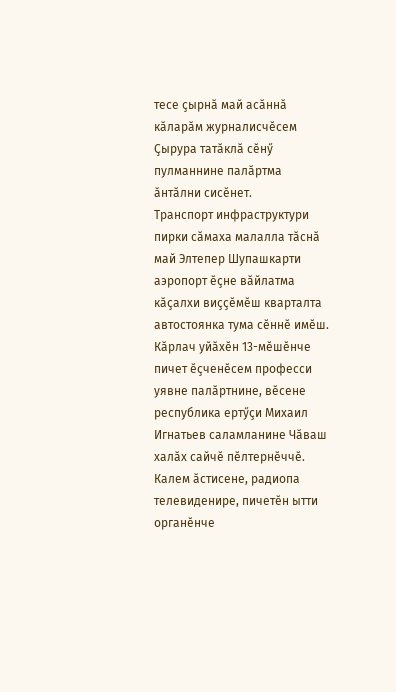тесе ҫырнӑ май асӑннӑ кӑларӑм журналисчӗсем Ҫырура татӑклӑ сӗнӳ пулманнине палӑртма ӑнтӑлни сисӗнет.
Транспорт инфраструктури пирки сӑмаха малалла тӑснӑ май Элтепер Шупашкарти аэропорт ӗҫне вӑйлатма кӑҫалхи виҫҫӗмӗш кварталта автостоянка тума сӗннӗ имӗш.
Кӑрлач уйӑхӗн 13-мӗшӗнче пичет ӗҫченӗсем професси уявне палӑртнине, вӗсене республика ертӳҫи Михаил Игнатьев саламланине Чӑваш халӑх сайчӗ пӗлтернӗччӗ. Калем ӑстисене, радиопа телевиденире, пичетӗн ытти органӗнче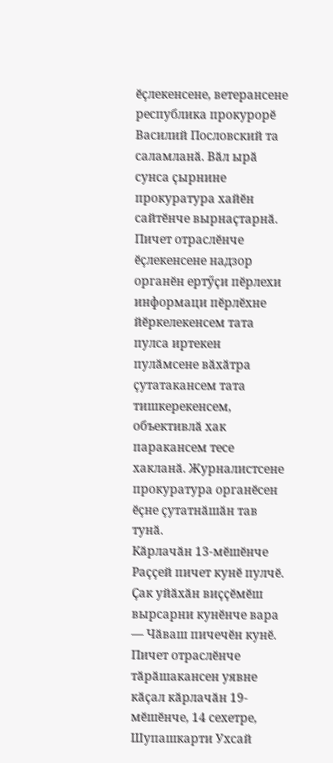ӗҫлекенсене, ветерансене республика прокурорӗ Василий Пословский та саламланӑ. Вӑл ырӑ сунса ҫырнине прокуратура хайӗн сайтӗнче вырнаҫтарнӑ.
Пичет отраслӗнче ӗҫлекенсене надзор органӗн ертӳҫи пӗрлехи информаци пӗрлӗхне йӗркелекенсем тата пулса иртекен пулӑмсене вӑхӑтра ҫутатакансем тата тишкерекенсем, объективлӑ хак паракансем тесе хакланӑ. Журналистсене прокуратура органӗсен ӗҫне ҫутатнӑшӑн тав тунӑ.
Кӑрлачӑн 13-мӗшӗнче Раҫҫей пичет кунӗ пулчӗ. Ҫак уйӑхӑн виҫҫӗмӗш вырсарни кунӗнче вара — Чӑваш пичечӗн кунӗ. Пичет отраслӗнче тӑрӑшакансен уявне кӑҫал кӑрлачӑн 19-мӗшӗнче, 14 сехетре, Шупашкарти Ухсай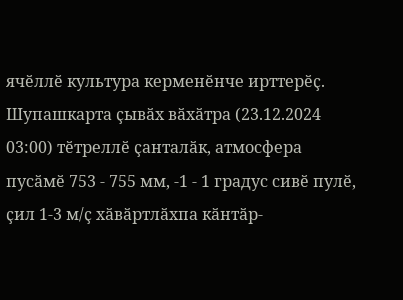ячӗллӗ культура керменӗнче ирттерӗҫ.
Шупашкарта ҫывӑх вӑхӑтра (23.12.2024 03:00) тӗтреллӗ ҫанталӑк, атмосфера пусӑмӗ 753 - 755 мм, -1 - 1 градус сивӗ пулӗ, ҫил 1-3 м/ҫ хӑвӑртлӑхпа кӑнтӑр-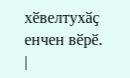хӗвелтухӑҫ енчен вӗрӗ.
|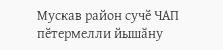Мускав район сучӗ ЧАП пӗтермелли йышӑну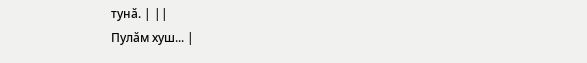тунӑ. | ||
Пулӑм хуш... |